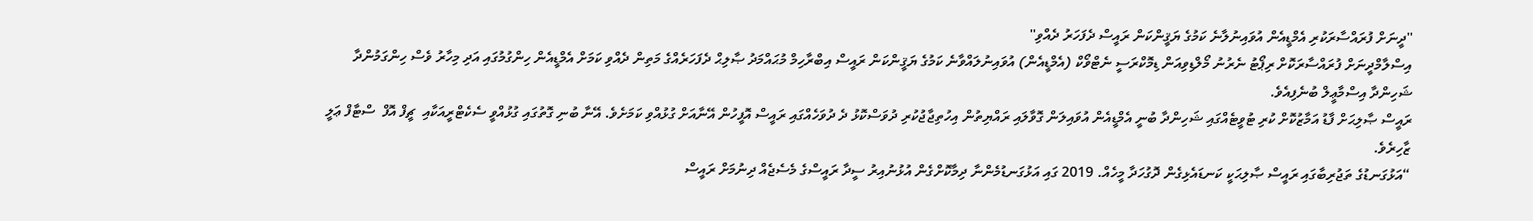''ދީނަށް ފުރައްސާރަކުރި އެމްޑީއެން އުވައިނުލާނެ ކަމުގެ ޔަޤީންކަން ރައީސް ދެފަހަރު ދެއްވި''
އިސްލާމްދީނަށް ފުރައްސާރަކޮށް ރިޕޯޓު ނެރުނު މޯލްޑިވިއަން ޑިމޮކްރަސީ ނެޓްވޯކް (އެމްޑީއެން) އުވައިނުލައްވާނެ ކަމުގެ ޔަޤީންކަން ރައީސް އިބްރާހިމް މުޙައްމަދު ޞާލިޙް ދެފަހަރެއްގެ މަތިން ދެއްވި ކަމަށް އެމްޑީއެން ހިންގުމުގައި އަދި މިހާރު ވެސް ހިންގަމުންދާ ޝަހިންދާ އިސްމާޢީލް ބުނެފިއެވެ.
ރައީސް ޞާލިޙަށް ފާޑު އަމާޒުކޮށް ކުރި ޓުވީޓެއްގައި ޝަހިންދާ ބުނީ އެމްޑީއެން އުވައިލަން ގޮވާލައި ރައްޔިތުން އިހުތިޖާޖުކުރި ދުވަސްކޮޅު ދެ ދުވަހެއްގައި ރައީސް އޮފީހުން އޭނާއަށް ގުޅުއްވި ކަމަށެވެ. އޭނާ ބުނި ގޮތުގައި ގުޅުއްވީ ސެކެޓްރީއަކާއި  ޗީފް އޮފް  ސްޓާފް ޢަލީ ޒާހިރެވެ.
“އަޅުގަނޑުގެ ތަޖުރިބާގައި ރައީސް ޞާލިޙަކީ ކަނޑައެޅިގެން ދޮގުހަދާ މީހެއް. 2019 ގައި އަޅުގަނޑުމެންނާ ދިމާކޮށްގެން އުޅުނުއިރު ސީދާ ރައީސްގެ މެސެޖެއް ދިނުމަށް ރައީސް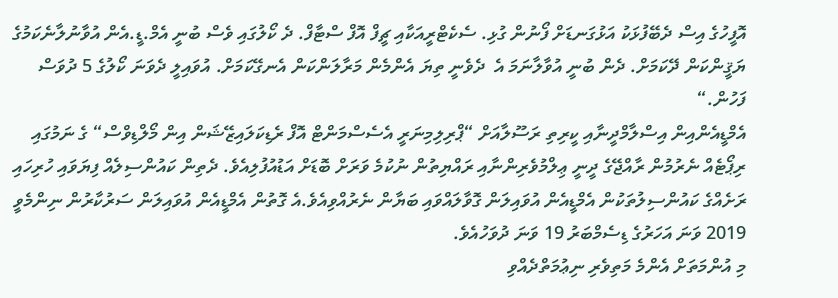އޮފީހުގެ އިސް ދެބޭފުޅަކު އަޅުގަނޑަށް ފޯނުން ގުޅި. ސެކެޓްރީއަކާއި ޗީފް އޮފް ސްޓާފް. ދެ ކޯލުގައި ވެސް ބުނީ އެމް.ޑީ.އެން އުވާނުލާނެކަމުގެ ޔަޤީންކަން ދޭކަމަށް. ދެން ބުނީ އުވާލާނަމަ އެ  ދެވެނީ ތިޔަ އެންމެން މަރާލަންކަން އެނގޭކަމަށް. އުވައިލީ ދެވަނަ ކޯލުގެ 5 ދުވަސް ފަހުން.“
އެމްޑީއެންއިން އިސްލާމްދީނާއި ކީރިތި ރަސޫލާއަށް “ޕްރިލިމިނަރީ އެސެސްމަންޓް އޮފް ރެޑިކަލައިޒޭޝަން އިން މޯލްޑިވްސް“ ގެ ނަމުގައި ރިޕޯޓެއް ނެރުމުން ރާއްޖޭގެ ދީނީ ޢިލްމުވެރިންނާއި ރައްޔިތުން ނުކުމެ ވަރަށް ބޮޑަށް އަޑުއުފުލިއެވެ. ދެތިން ކައުންސިލެއް ފިޔަވައި ހުރިހައި ރަށެއްގެ ކައުންސިލުތަކުން އެމްޑީއެން އުވައިލަން ގޮވާލައްވައި ބަޔާން ނެރުއްވިއެވެ.އެ ގޮތުން އެމްޑީއެން އުވައިލަން ސަރުކާރުން ނިންމެވީ 2019 ވަނަ އަހަރުގެ ޑިސެމްބަރު 19 ވަނަ ދުވަހުއެވެ.
މި އުންމަތަށް އެންމެ މަތިވެރި ނިޢުމަތްދެއްވި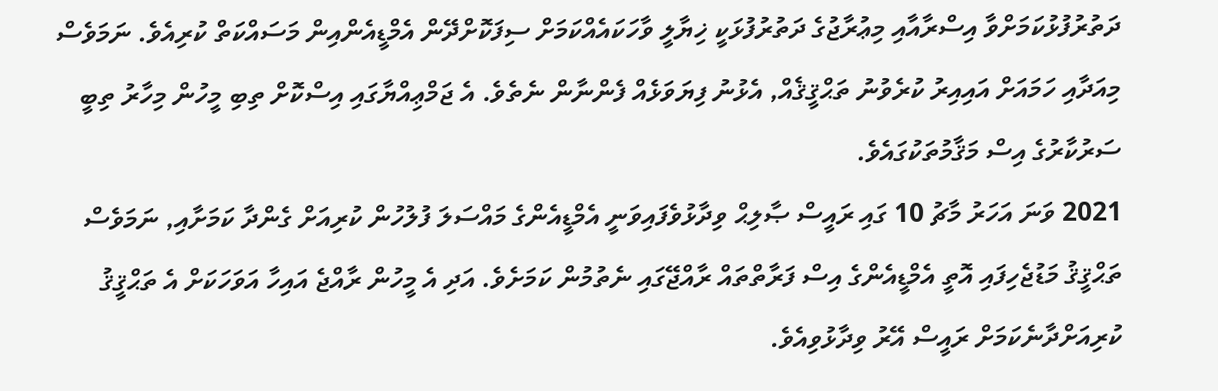ދަތުރުފުޅުކަމަށްވާ އިސްރާއާއި މިޢުރާޖުގެ ދަތުރުފުޅަކީ ޚިޔާލީ ވާހަކައެއްކަމަށް ސިފަކޮށްދޭން އެމްޑީއެންއިން މަސައްކަތް ކުރިއެވެ. ނަމަވެސް މިއަދާއި ހަމައަށް އައިއިރު ކުރެވުނު ތަޙްޤީޤެއް, އެޅުނު ފިޔަވަޅެއް ފެންނާން ނެތެވެ. އެ ޖަމްޢިއްޔާގައި އިސްކޮށް ތިބި މީހުން މިހާރު ތިބީ ސަރުކާރުގެ އިސް މަޤާމުތަކުގައެވެ.
2021 ވަނަ އަހަރު މާޗު 10 ގައި ރައީސް ޞާލިޙް ވިދާޅުވެފައިވަނީ އެމްޑީއެންގެ މައްސަލަ ފުލުހުން ކުރިއަށް ގެންދާ ކަމަށާއި, ނަމަވެސް ތަޙްޤީޤު މަޑުޖެހިފައި އޮތީ އެމްޑީއެންގެ އިސް ފަރާތްތައް ރާއްޖޭގައި ނެތުމުން ކަމަށެވެ. އަދި އެ މީހުން ރާއްޖެ އައިހާ އަވަހަކަށް އެ ތަޙްޤީޤު ކުރިއަށްދާނެކަމަށް ރައީސް އޭރު ވިދާޅުވިއެވެ.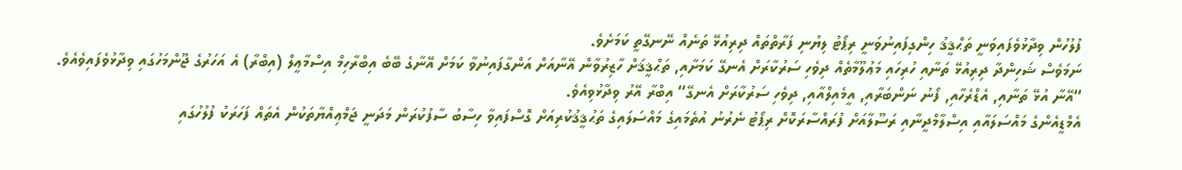ފުލުހުން ވިދާޅުވެފައިވަނީ ތަޙްޤީޤު ހިންގިފައިނުވަނީ ރިޕޯޓު ލިޔުނި ފަރާތްތައް ދިރިއުޅޭ ތަނެއް ނޭނގޭތީ ކަމަށެވެ.
ނަމަވެސް ޝަހިންދާ ދިރިއުޅޭ ތަނާއި ހުރިހައި މަޢުލޫމާތެއް ދިވެހި ސަރުކާރަށް އެނގޭ ކަމަށާއި, ތަޙްޤީޤަށް ހާޒިރުވާން އޭނާއަށް އަންގާފައިނުވާ ކަމަށް އޭނާގެ ބޭބެ އިބްރާހިމް އިސްމާޢީލް (އިބްރާ) އެ އަހަރުގެ ޖޫންމަހުގައި ވިދާޅުވެފައިވެއެވެ.
“އޭނާ އުޅޭ ތަނާއި, އެޑްރެހާއި, ފޯނު ނަންބަރާއި, އީމެއިލްއާއި, ދިވެހި ސަރުކާރަށް އެނގޭ“ އިބްރާ އޭރު ވިދާޅުވިއެވެ.
އެމްޑީއެންގެ މައްސަލައާއި އިސްލާމްދީނާއި ރަސޫލާއަށް ފުރައްސާރަކޮށް ރިޕޯޓު ނެރުނު އުތެމައިގެ މައްސަލައިގެ ތަޙުޤީޤުކުރިއަށް ގޮސްފައިވާ ހިސާބު ސާފުކުރަން މަދަނީ ޖަމްޢިއްޔާތަކުން އެތައް ފަހަރަކު ފުލުހުގައި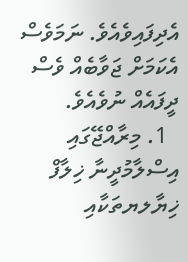އެދިފައިވެއެވެ. ނަމަވެސް އެކަމަށް ޖަވާބެއް ވެސް ދީފައެއް ނުވެއެވެ.
  1. މިރާއްޖޭގައި އިސްލާމުދީނާ ޚިލާފް ޚިޔާލޔތަކާއި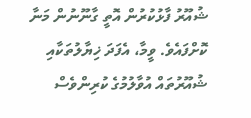ޝުއޫރު ފާޅުކުރުން އޮތީ ގާނޫނުން މަނާ ކޮށްފައެވެ. ވީމާ، އެފަދަ ޚިޔާލުތަކާއި ޝުއޫރުތައް އުވާލުމުގެ ކުރިންވެސް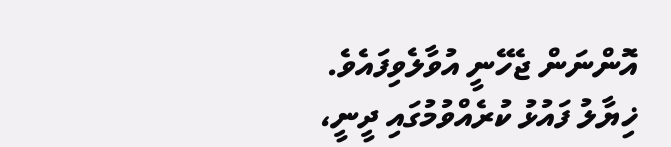އޮންނަން ޖެހޭނީ އުވާލެވިފައެވެ.
ޚިޔާލު ފައުޅު ކުރެއްވުމުގައި ދީނީ،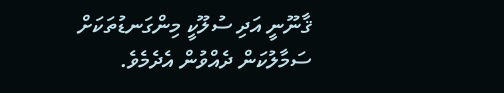ޤާނޫނީ އަދި ސުލޫކީ މިންގަނޑުތަކަށް ސަމާލުކަން ދެއްވުން އެދެމެވެ.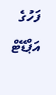ފަހުގެ އަޕްޑޭޓް